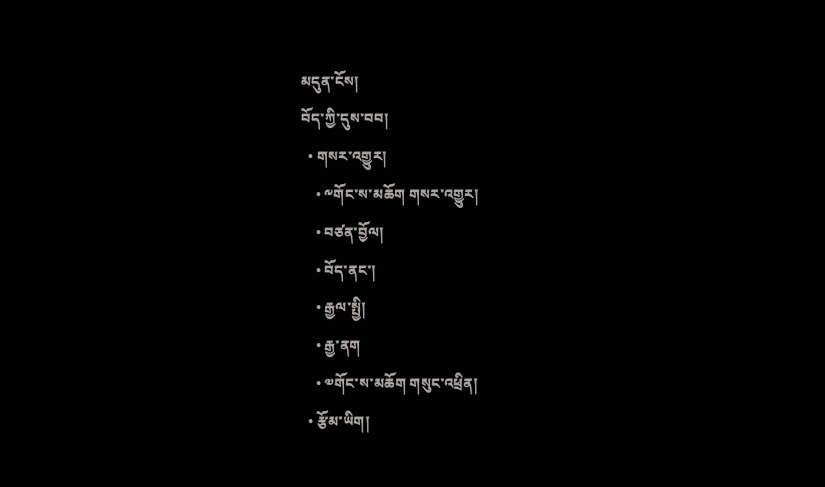མདུན་ངོས།
བོད་ཀྱི་དུས་བབ།
  • གསར་འགྱུར།
    • ༸གོང་ས་མཆོག གསར་འགྱུར།
    • བཙན་བྱོལ།
    • བོད་ནང་།
    • རྒྱལ་སྤྱི།
    • རྒྱ་ནག
    • ༧གོང་ས་མཆོག གསུང་འཕྲིན།
  • རྩོམ་ཡིག།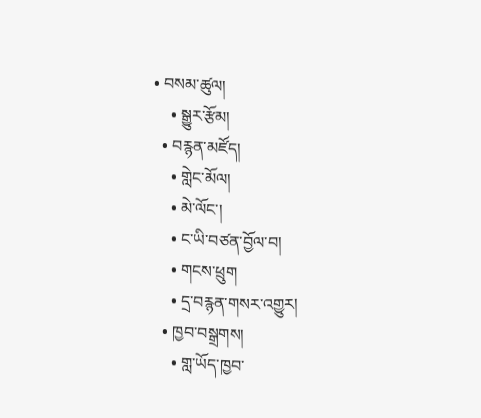• བསམ་ཚུལ།
    • སྒྱུར་རྩོམ།
  • བརྙན་མཛོད།
    • གླེང་མོལ།
    • མེ་ལོང་།
    • ང་ཡི་བཙན་བྱོལ་བ།
    • གངས་ཕྲུག
    • དྲ་བརྙན་གསར་འགྱུར།
  • ཁྱབ་བསྒྲགས།
    • གླ་ཡོད་ཁྱབ་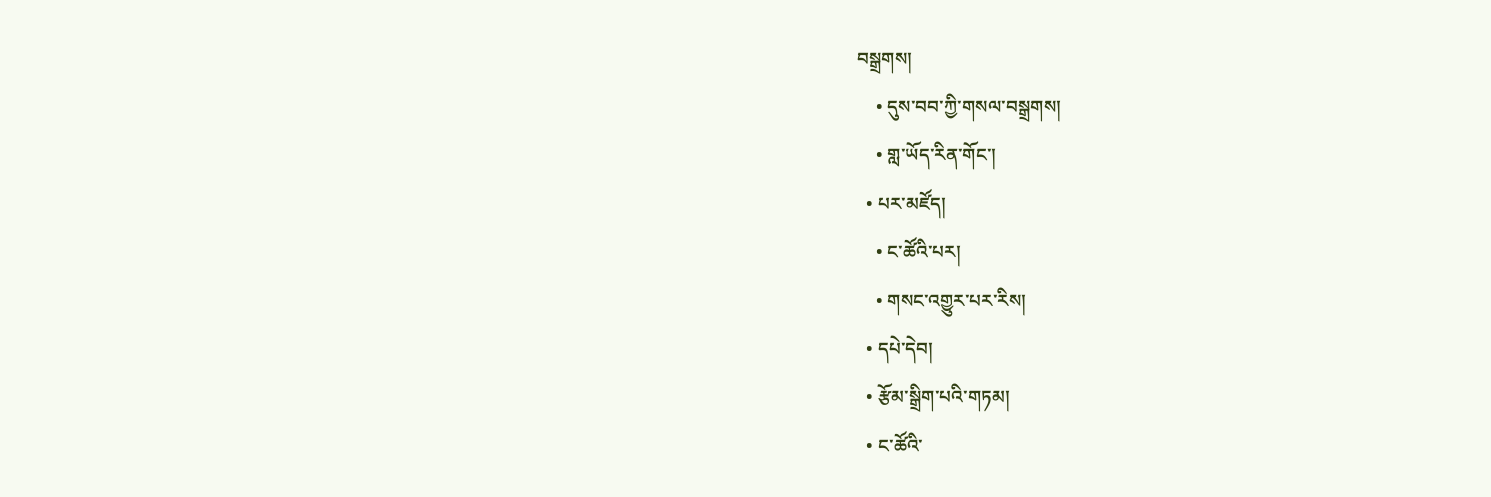བསྒྲགས།
    • དུས་བབ་ཀྱི་གསལ་བསྒྲགས།
    • གླ་ཡོད་རིན་གོང་།
  • པར་མཛོད།
    • ང་ཚོའི་པར།
    • གསང་འགྱུར་པར་རིས།
  • དཔེ་དེབ།
  • རྩོམ་སྒྲིག་པའི་གཏམ།
  • ང་ཚོའི་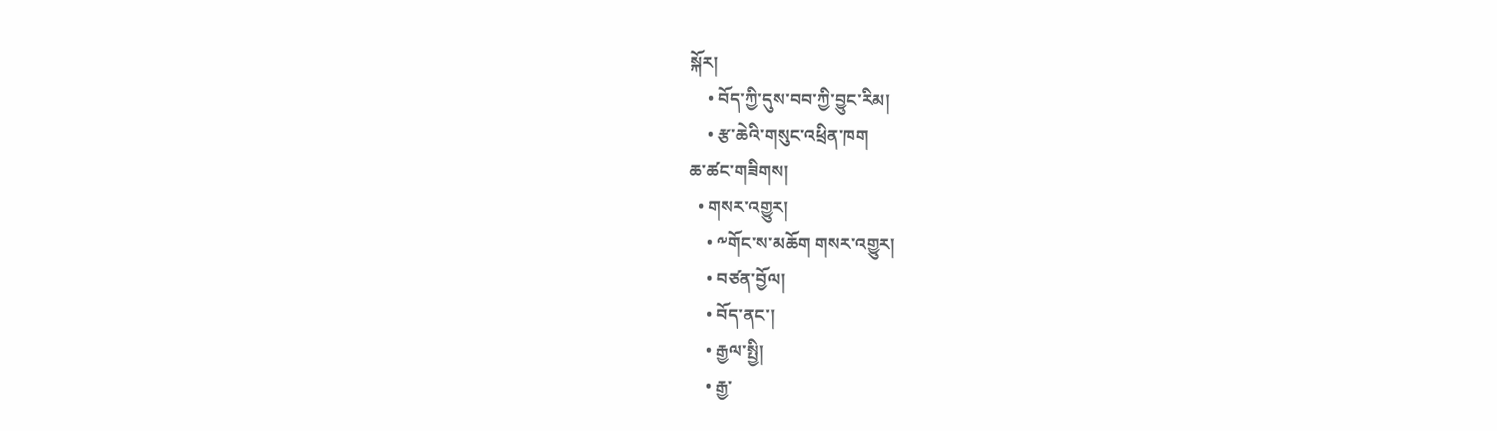སྐོར།
    • བོད་ཀྱི་དུས་བབ་ཀྱི་བྱུང་རིམ།
    • རྩ་ཆེའི་གསུང་འཕྲིན་ཁག
ཆ་ཚང་གཟིགས།
  • གསར་འགྱུར།
    • ༸གོང་ས་མཆོག གསར་འགྱུར།
    • བཙན་བྱོལ།
    • བོད་ནང་།
    • རྒྱལ་སྤྱི།
    • རྒྱ་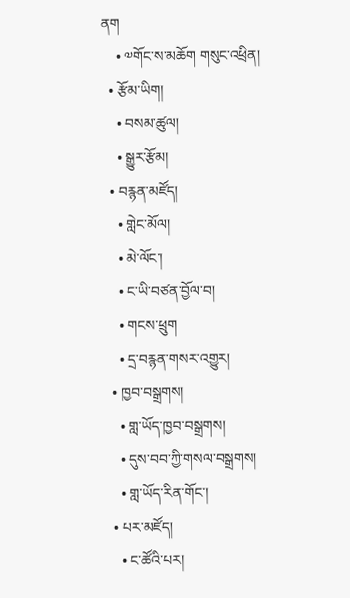ནག
    • ༧གོང་ས་མཆོག གསུང་འཕྲིན།
  • རྩོམ་ཡིག།
    • བསམ་ཚུལ།
    • སྒྱུར་རྩོམ།
  • བརྙན་མཛོད།
    • གླེང་མོལ།
    • མེ་ལོང་།
    • ང་ཡི་བཙན་བྱོལ་བ།
    • གངས་ཕྲུག
    • དྲ་བརྙན་གསར་འགྱུར།
  • ཁྱབ་བསྒྲགས།
    • གླ་ཡོད་ཁྱབ་བསྒྲགས།
    • དུས་བབ་ཀྱི་གསལ་བསྒྲགས།
    • གླ་ཡོད་རིན་གོང་།
  • པར་མཛོད།
    • ང་ཚོའི་པར།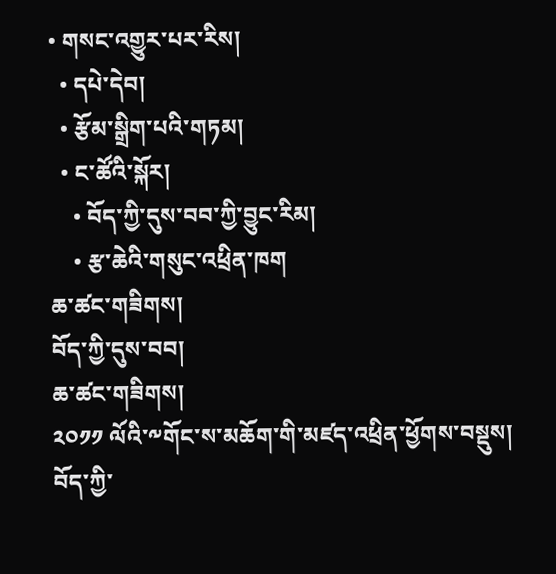• གསང་འགྱུར་པར་རིས།
  • དཔེ་དེབ།
  • རྩོམ་སྒྲིག་པའི་གཏམ།
  • ང་ཚོའི་སྐོར།
    • བོད་ཀྱི་དུས་བབ་ཀྱི་བྱུང་རིམ།
    • རྩ་ཆེའི་གསུང་འཕྲིན་ཁག
ཆ་ཚང་གཟིགས།
བོད་ཀྱི་དུས་བབ།
ཆ་ཚང་གཟིགས།
༢༠༡༡ ལོའི་༸གོང་ས་མཆོག་གི་མཛད་འཕྲིན་ཕྱོགས་བསྡུས།
བོད་ཀྱི་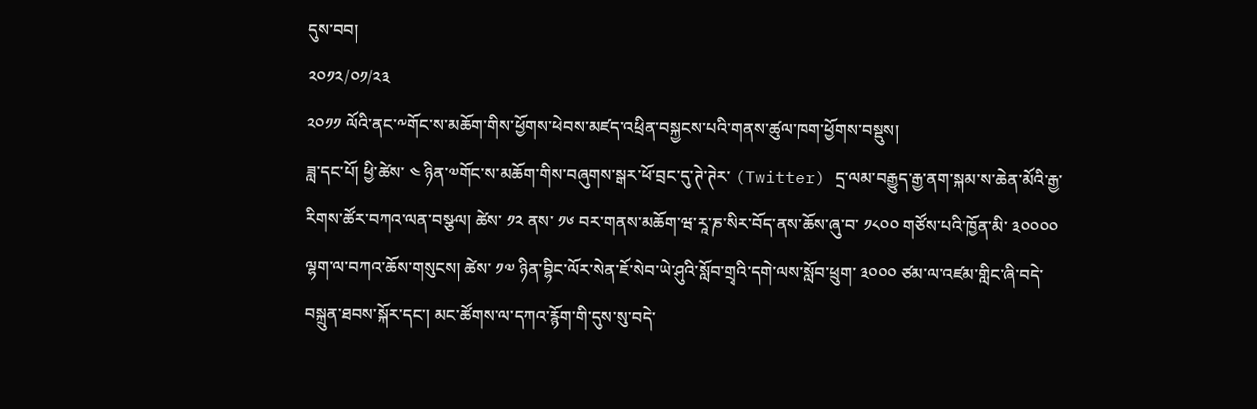དུས་བབ།
༢༠༡༢/༠༡/༢༣
༢༠༡༡ ལོའི་ནང་༸གོང་ས་མཆོག་གིས་ཕྱོགས་ཕེབས་མཛད་འཕྲིན་བསྐྱངས་པའི་གནས་ཚུལ་ཁག་ཕྱོགས་བསྡུས།
ཟླ་དང་པོ། ཕྱི་ཚེས་ ༤ ཉིན་༧གོང་ས་མཆོག་གིས་བཞུགས་སྒར་ཕོ་བྲང་དུ་ཊེ་ཊེར་ (Twitter) དྲ་ལམ་བརྒྱུད་རྒྱ་ནག་སྐམ་ས་ཆེན་མོའི་རྒྱ་རིགས་ཚོར་བཀའ་ལན་བསྩལ། ཚེས་ ༡༢ ནས་ ༡༦ བར་གནས་མཆོག་ཝ་རཱ་ཎ་སིར་བོད་ནས་ཆོས་ཞུ་བ་ ༡༨༠༠ གཙོས་པའི་ཁྱོན་མི་ ༣༠༠༠༠ ལྷག་ལ་བཀའ་ཆོས་གསུངས། ཚེས་ ༡༧ ཉིན་བྷིང་ལོར་སེན་ཇོ་སེབ་ཡེ་ཤུའི་སློབ་གྲྭའི་དགེ་ལས་སློབ་ཕྲུག་ ༣༠༠༠ ཙམ་ལ་འཛམ་གླིང་ཞི་བདེ་བསྐྲུན་ཐབས་སྐོར་དང་། མང་ཚོགས་ལ་དཀའ་རྙོག་གི་དུས་སུ་བདེ་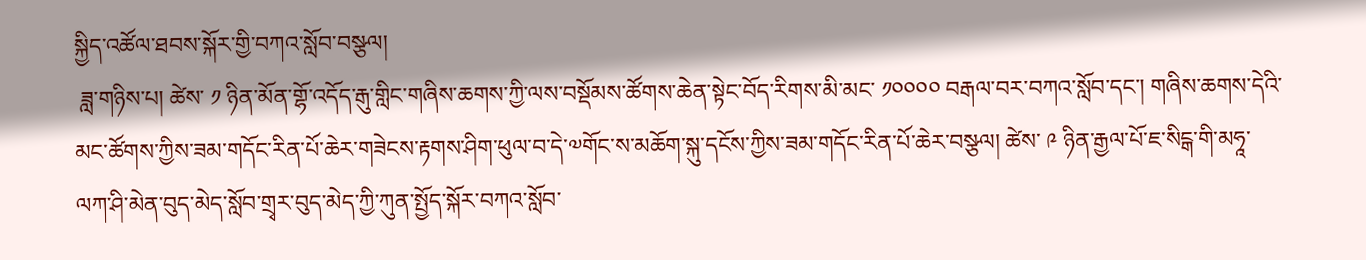སྐྱིད་འཚོལ་ཐབས་སྐོར་གྱི་བཀའ་སློབ་བསྩལ།
 ཟླ་གཉིས་པ། ཚེས་ ༡ ཉིན་མོན་གྷོ་འདོད་རྒུ་གླིང་གཞིས་ཆགས་ཀྱི་ལས་བསྡོམས་ཚོགས་ཆེན་སྟེང་བོད་རིགས་མི་མང་ ༡༠༠༠༠ བརྒལ་བར་བཀའ་སློབ་དང་། གཞིས་ཆགས་དེའི་མང་ཚོགས་ཀྱིས་ཟམ་གདོང་རིན་པོ་ཆེར་གཟེངས་རྟགས་ཤིག་ཕུལ་བ་དེ་༧གོང་ས་མཆོག་སྐུ་དངོས་ཀྱིས་ཟམ་གདོང་རིན་པོ་ཆེར་བསྩལ། ཚེས་ ༩ ཉིན་རྒྱལ་པོ་ཇ་སིངྒ་གི་མཧཱ་ལཀ་ཤི་མེན་བུད་མེད་སློབ་གྲྭར་བུད་མེད་ཀྱི་ཀུན་སྤྱོད་སྐོར་བཀའ་སློབ་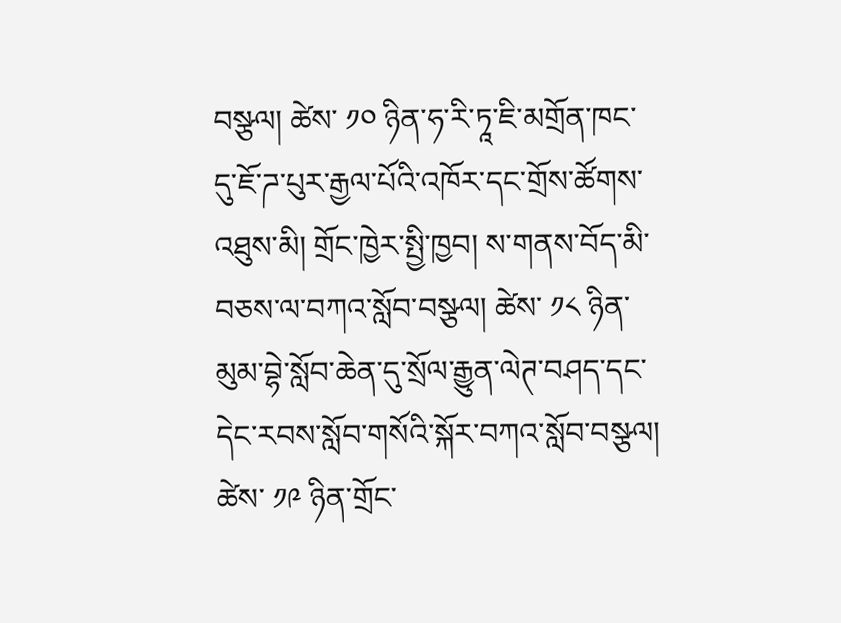བསྩལ། ཚེས་ ༡༠ ཉིན་ཧ་རི་ཏཱ་ཇི་མགྲོན་ཁང་དུ་ཇོ་ཌ་པུར་རྒྱལ་པོའི་འཁོར་དང་གྲོས་ཚོགས་འཐུས་མི། གྲོང་ཁྱེར་སྤྱི་ཁྱབ། ས་གནས་བོད་མི་བཅས་ལ་བཀའ་སློབ་བསྩལ། ཚེས་ ༡༨ ཉིན་མུམ་བྷེ་སློབ་ཆེན་དུ་སྲོལ་རྒྱུན་ལེཊ་བཤད་དང་དེང་རབས་སློབ་གསོའི་སྐོར་བཀའ་སློབ་བསྩལ། ཚེས་ ༡༩ ཉིན་གྲོང་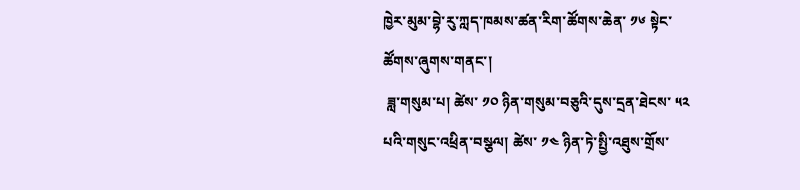ཁྱེར་མུམ་བྷེ་རུ་ཀླད་ཁམས་ཚན་རིག་ཚོགས་ཆེན་ ༡༦ སྟེང་ཚོགས་ཞུགས་གནང་།
 ཟླ་གསུམ་པ། ཚེས་ ༡༠ ཉིན་གསུམ་བཅུའི་དུས་དྲན་ཐེངས་ ༥༢ པའི་གསུང་འཕྲིན་བསྩལ། ཚེས་ ༡༤ ཉིན་ཏེ་སྤྱི་འཐུས་གྲོས་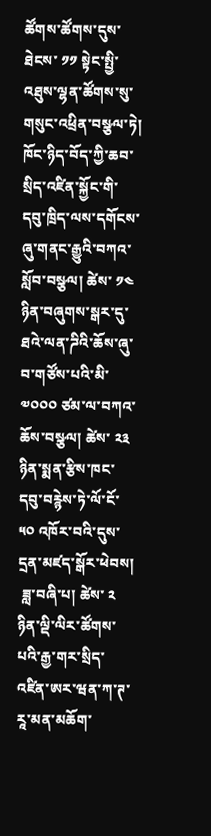ཚོགས་ཚོགས་དུས་ཐེངས་ ༡༡ སྟེང་སྤྱི་འཐུས་ལྷན་ཚོགས་སུ་གསུང་འཕྲིན་བསྩལ་ཏེ། ཁོང་ཉིད་བོད་ཀྱི་ཆབ་སྲིད་འཛིན་སྐྱོང་གི་དབུ་ཁྲིད་ལས་དགོངས་ཞུ་གནང་རྒྱུའི་བཀའ་སློབ་བསྩལ། ཚེས་ ༡༤ ཉིན་བཞུགས་སྒར་དུ་ཐའེ་ལན་ཌིའི་ཆོས་ཞུ་བ་གཙོས་པའི་མི་ ༧༠༠༠ ཙམ་ལ་བཀའ་ཆོས་བསྩལ། ཚེས་ ༢༣ ཉིན་སྨན་རྩིས་ཁང་དབུ་བརྙེས་ཏེ་ལོ་ངོ་ ༥༠ འཁོར་བའི་དུས་དྲན་མཛད་སྒོར་ཕེབས།
 ཟླ་བཞི་པ། ཚེས་ ༢ ཉིན་ལྡི་ལིར་ཚོགས་པའི་རྒྱ་གར་སྲིད་འཛིན་ཨར་ཝན་ཀ་ཊ་རཱ་མན་མཆོག་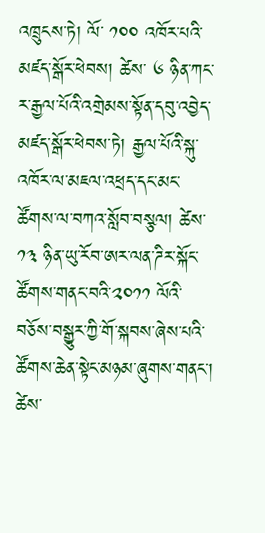འཁྲུངས་ཏེ། ལོ་ ༡༠༠ འཁོར་པའི་མཛད་སྒོར་ཕེབས། ཚེས་ ༦ ཉིན་ཀང་ར་རྒྱལ་པོའི་འགྲེམས་སྟོན་དབུ་འབྱེད་མཛད་སྒོར་ཕེབས་ཏེ། རྒྱལ་པོའི་སྐུ་འཁོར་ལ་མཇལ་འཕྲད་དང་མང་ཚོགས་ལ་བཀའ་སློབ་བསྩལ། ཚེས་ ༡༣ ཉིན་ཡུ་རོབ་ཨར་ལན་ཌིར་སྐོང་ཚོགས་གནང་བའི་༢༠༡༡ ལོའི་བཅོས་བསྒྱུར་ཀྱི་གོ་སྐབས་ཞེས་པའི་ཚོགས་ཆེན་སྟེང་མཉམ་ཞུགས་གནང་། ཚེས་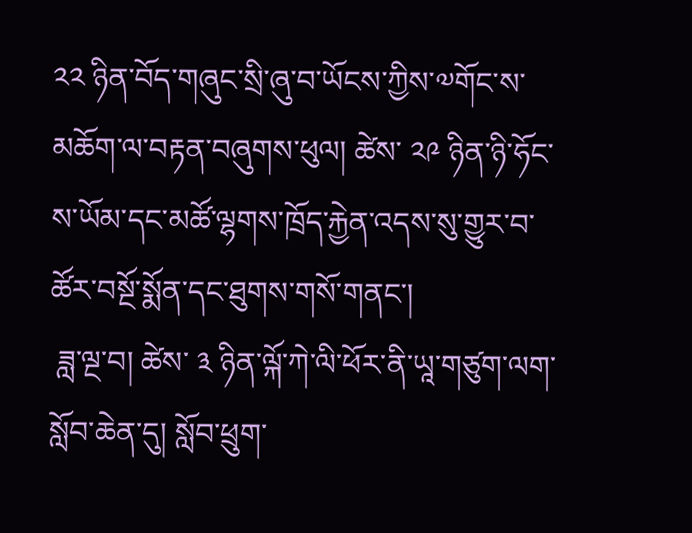༢༢ ཉིན་བོད་གཞུང་སྲི་ཞུ་བ་ཡོངས་ཀྱིས་༧གོང་ས་མཆོག་ལ་བརྟན་བཞུགས་ཕུལ། ཚེས་ ༢༩ ཉིན་ཉི་ཧོང་ས་ཡོམ་དང་མཚོ་ལྷགས་ཁྲོད་རྐྱེན་འདས་སུ་གྱུར་བ་ཚོར་བསྔོ་སྨོན་དང་ཐུགས་གསོ་གནང་།
 ཟླ་ལྔ་བ། ཚེས་ ༣ ཉིན་ལྐོ་ཀེ་ལི་ཕོར་ནི་ཡཱ་གཙུག་ལག་སློབ་ཆེན་དུ། སློབ་ཕྲུག་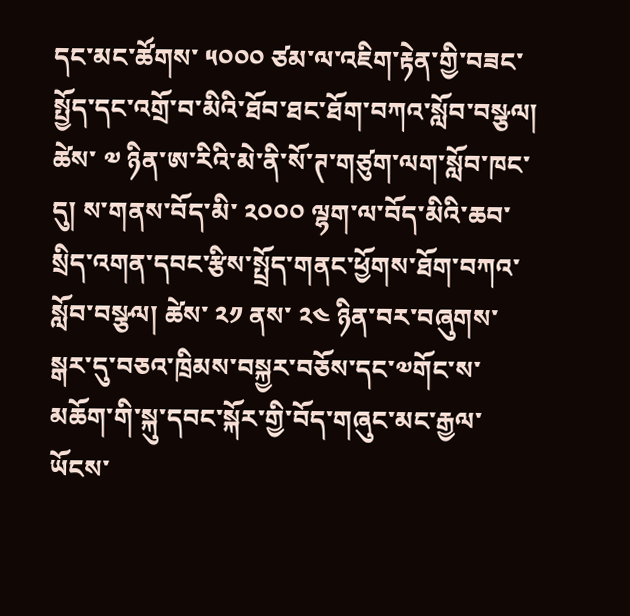དང་མང་ཚོགས་ ༥༠༠༠ ཙམ་ལ་འཇིག་རྟེན་གྱི་བཟང་སྤྱོད་དང་འགྲོ་བ་མིའི་ཐོབ་ཐང་ཐོག་བཀའ་སློབ་བསྩལ། ཚེས་ ༧ ཉིན་ཨ་རིའི་མེ་ནི་སོ་ཊ་གཙུག་ལག་སློབ་ཁང་དུ། ས་གནས་བོད་མི་ ༢༠༠༠ ལྷག་ལ་བོད་མིའི་ཆབ་སྲིད་འགན་དབང་རྩིས་སྤྲོད་གནང་ཕྱོགས་ཐོག་བཀའ་སློབ་བསྩལ། ཚེས་ ༢༡ ནས་ ༢༤ ཉིན་བར་བཞུགས་སྒར་དུ་བཅའ་ཁྲིམས་བསྐྱར་བཅོས་དང་༧གོང་ས་མཆོག་གི་སྐུ་དབང་སྐོར་གྱི་བོད་གཞུང་མང་རྒྱལ་ཡོངས་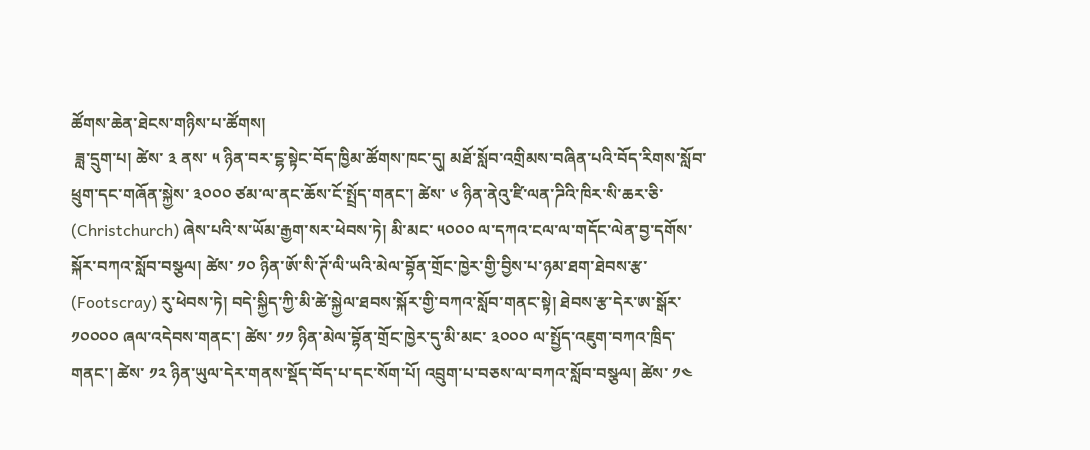ཚོགས་ཆེན་ཐེངས་གཉིས་པ་ཚོགས།
 ཟླ་དྲུག་པ། ཚེས་ ༣ ནས་ ༥ ཉིན་བར་ངྷ་སྟེང་བོད་ཁྱིམ་ཚོགས་ཁང་དུ། མཐོ་སློབ་འགྲིམས་བཞིན་པའི་བོད་རིགས་སློབ་ཕྲུག་དང་གཞོན་སྐྱེས་ ༣༠༠༠ ཙམ་ལ་ནང་ཆོས་ངོ་སྤྲོད་གནང་། ཚེས་ ༦ ཉིན་ནེའུ་ཛི་ལན་ཌིའི་ཁིར་སི་ཆར་ཅི་ (Christchurch) ཞེས་པའི་ས་ཡོམ་རྒྱག་སར་ཕེབས་ཏེ། མི་མང་ ༥༠༠༠ ལ་དཀའ་ངལ་ལ་གདོང་ལེན་བྱ་དགོས་སྐོར་བཀའ་སློབ་བསྩལ། ཚེས་ ༡༠ ཉིན་ཨོ་སི་ཊོ་ལི་ཡའི་མེལ་བྷོན་གྲོང་ཁྱེར་གྱི་བྱིས་པ་ཉམ་ཐག་ཐེབས་རྩ་ (Footscray) རུ་ཕེབས་ཏེ། བདེ་སྐྱིད་ཀྱི་མི་ཚེ་སྐྱེལ་ཐབས་སྐོར་གྱི་བཀའ་སློབ་གནང་སྟེ། ཐེབས་རྩ་དེར་ཨ་སྒོར་ ༡༠༠༠༠ ཞལ་འདེབས་གནང་། ཚེས་ ༡༡ ཉིན་མེལ་བྷོན་གྲོང་ཁྱེར་དུ་མི་མང་ ༣༠༠༠ ལ་སྤྱོད་འཇུག་བཀའ་ཁྲིད་གནང་། ཚེས་ ༡༢ ཉིན་ཡུལ་དེར་གནས་སྡོད་བོད་པ་དང་སོག་པོ། འབྲུག་པ་བཅས་ལ་བཀའ་སློབ་བསྩལ། ཚེས་ ༡༤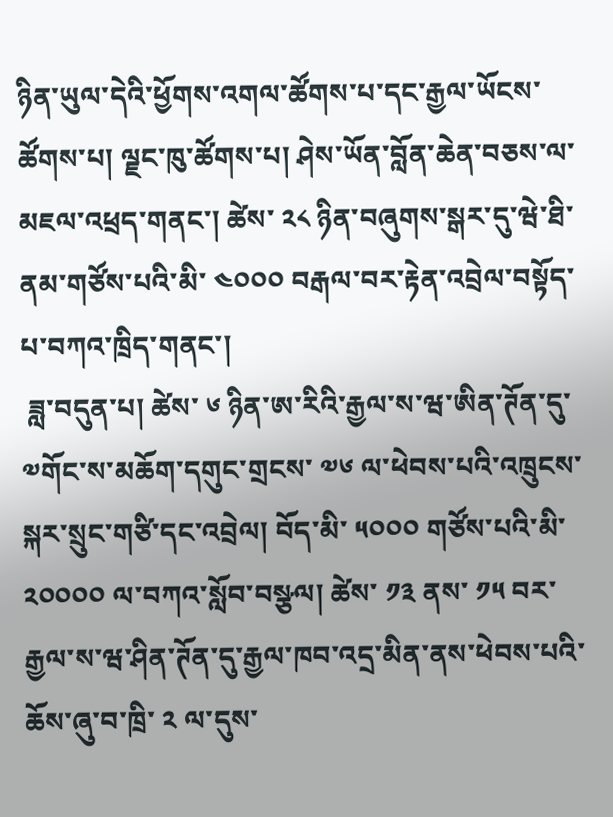ཉིན་ཡུལ་དེའི་ཕྱོགས་འགལ་ཚོགས་པ་དང་རྒྱལ་ཡོངས་ཚོགས་པ། ལྗང་ཁུ་ཚོགས་པ། ཤེས་ཡོན་བློན་ཆེན་བཅས་ལ་མཇལ་འཕྲད་གནང་། ཚེས་ ༢༨ ཉིན་བཞུགས་སྒར་དུ་ཝེ་ཐི་ནམ་གཙོས་པའི་མི་ ༤༠༠༠ བརྒལ་བར་རྟེན་འབྲེལ་བསྟོད་པ་བཀའ་ཁྲིད་གནང་།
 ཟླ་བདུན་པ། ཚེས་ ༦ ཉིན་ཨ་རིའི་རྒྱལ་ས་ཝ་ཨིན་ཊོན་དུ་༧གོང་ས་མཆོག་དགུང་གྲངས་ ༧༦ ལ་ཕེབས་པའི་འཁྲུངས་སྐར་སྲུང་གཙི་དང་འབྲེལ། བོད་མི་ ༥༠༠༠ གཙོས་པའི་མི་ ༢༠༠༠༠ ལ་བཀའ་སློབ་བསྩལ། ཚེས་ ༡༣ ནས་ ༡༥ བར་རྒྱལ་ས་ཝ་ཤིན་ཊོན་དུ་རྒྱལ་ཁབ་འདྲ་མིན་ནས་ཕེབས་པའི་ཆོས་ཞུ་བ་ཁྲི་ ༢ ལ་དུས་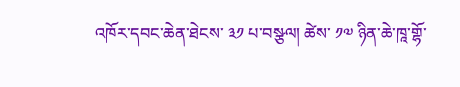འཁོར་དབང་ཆེན་ཐེངས་ ༣༡ པ་བསྩལ། ཚེས་ ༡༧ ཉིན་ཆེ་ཁཱ་གྷོ་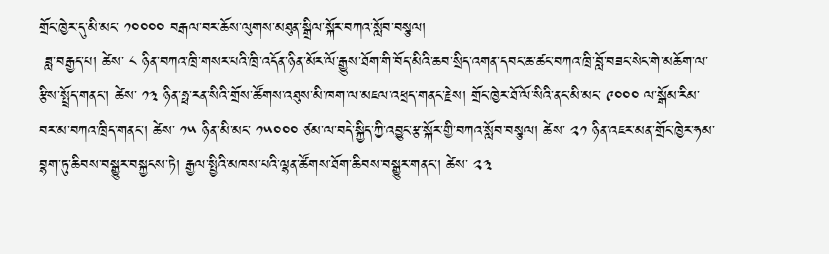གྲོང་ཁྱེར་དུ་མི་མང་ ༡༠༠༠༠ བརྒལ་བར་ཆོས་ལུགས་མཐུན་སྒྲིལ་སྐོར་བཀའ་སློབ་བསྩལ།
 ཟླ་བརྒྱད་པ། ཚེས་ ༨ ཉིན་བཀའ་ཁྲི་གསར་པའི་ཁྲི་འདོན་ཉིན་མོར་ལོ་རྒྱུས་ཐོག་གི་བོད་མིའི་ཆབ་སྲིད་འགན་དབང་ཆ་ཚང་བཀའ་ཁྲི་བློ་བཟང་སེང་གེ་མཆོག་ལ་རྩིས་སྤྲོད་གནང་། ཚེས་ ༡༣ ཉིན་ཧྥ་རན་སིའི་གྲོས་ཚོགས་འཐུས་མི་ཁག་ལ་མཇལ་འཕྲད་གནང་རྗེས། གྲོང་ཁྱེར་ཐོ་ལོ་སིའི་ནང་མི་མང་ ༩༠༠༠ ལ་སྒོམ་རིམ་བར་མ་བཀའ་ཁྲིད་གནང་། ཚེས་ ༡༥ ཉིན་མི་མང་ ༡༥༠༠༠ ཙམ་ལ་བདེ་སྐྱིད་ཀྱི་འབྱུང་རྩ་སྐོར་གྱི་བཀའ་སློབ་བསྩལ། ཚེས་ ༢༡ ཉིན་འཇར་མན་གྲོང་ཁྱེར་ཧམ་བྷག་ཏུ་ཆིབས་བསྒྱུར་བསྐྱངས་ཏེ། རྒྱལ་སྤྱིའི་མཁས་པའི་ལྷན་ཚོགས་ཐོག་ཆིབས་བསྒྱུར་གནང་། ཚེས་ ༢༣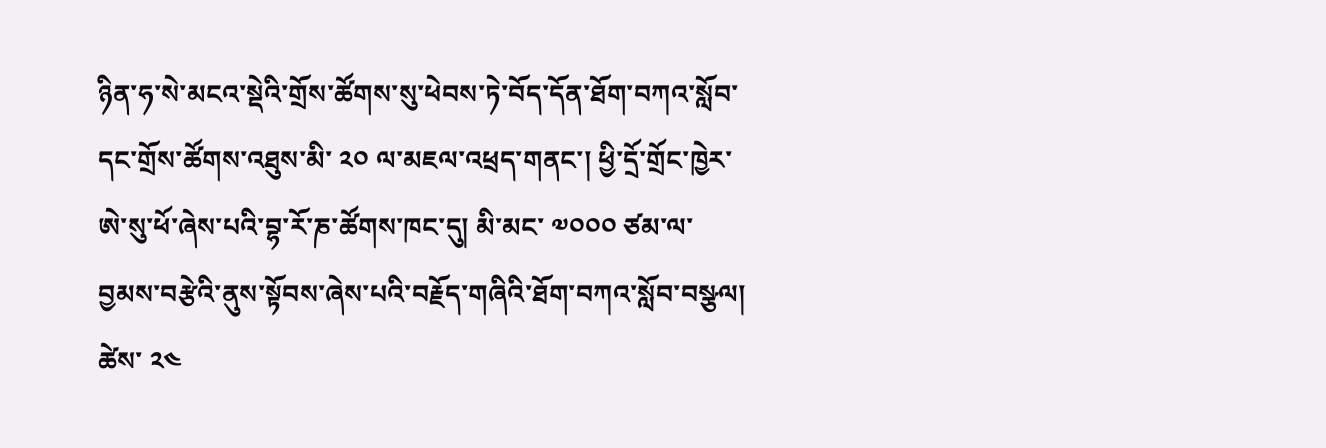ཉིན་ཧ་སེ་མངའ་སྡེའི་གྲོས་ཚོགས་སུ་ཕེབས་ཏེ་བོད་དོན་ཐོག་བཀའ་སློབ་དང་གྲོས་ཚོགས་འཐུས་མི་ ༢༠ ལ་མཇལ་འཕྲད་གནང་། ཕྱི་དྲོ་གྲོང་ཁྱེར་ཨེ་སུ་ཕོ་ཞེས་པའི་བྷ་རོ་ཎ་ཚོགས་ཁང་དུ། མི་མང་ ༧༠༠༠ ཙམ་ལ་བྱམས་བརྩེའི་ནུས་སྟོབས་ཞེས་པའི་བརྗོད་གཞིའི་ཐོག་བཀའ་སློབ་བསྩལ། ཚེས་ ༢༤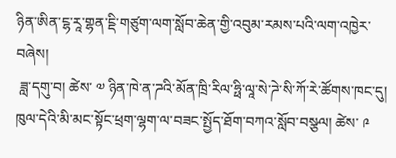ཉིན་ཨིན་ངྷ་རཱ་གྷན་ངྡི་གཙུག་ལག་སློབ་ཆེན་གྱི་འབུམ་རམས་པའི་ལག་འཁྱེར་བཞེས།
 ཟླ་དགུ་བ། ཚེས་ ༧ ཉིན་ཁེ་ན་ཌའི་མོན་ཁྲི་རིལ་ཧྥི་ལཱ་སེ་ཌེ་སི་ཀོ་རེ་ཚོགས་ཁང་དུ། ཁུལ་དེའི་མི་མང་སྟོང་ཕྲག་ལྷག་ལ་བཟང་སྤྱོད་ཐོག་བཀའ་སློབ་བསྩལ། ཚེས་ ༩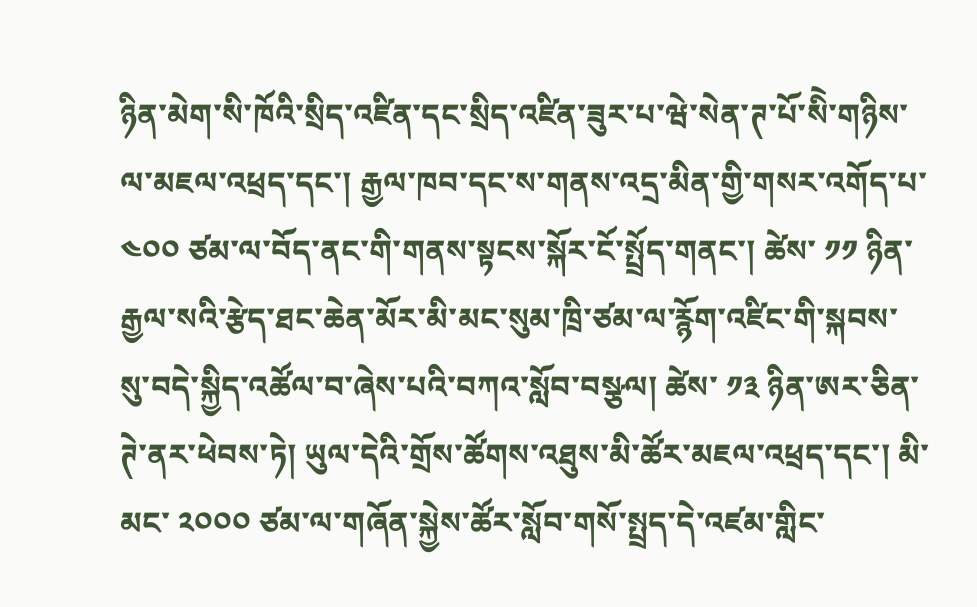ཉིན་མེག་སི་ཁོའི་སྲིད་འཛིན་དང་སྲིད་འཛིན་ཟུར་པ་ཝེ་སེན་ཊ་པོ་སིེ་གཉིས་ལ་མཇལ་འཕྲད་དང་། རྒྱལ་ཁབ་དང་ས་གནས་འདྲ་མིན་གྱི་གསར་འགོད་པ་ ༤༠༠ ཙམ་ལ་བོད་ནང་གི་གནས་སྟངས་སྐོར་ངོ་སྤྲོད་གནང་། ཚེས་ ༡༡ ཉིན་རྒྱལ་སའི་རྩེད་ཐང་ཆེན་མོར་མི་མང་སུམ་ཁྲི་ཙམ་ལ་རྙོག་འཛིང་གི་སྐབས་སུ་བདེ་སྐྱིད་འཚོལ་བ་ཞེས་པའི་བཀའ་སློབ་བསྩལ། ཚེས་ ༡༣ ཉིན་ཨར་ཅིན་ཊེ་ནར་ཕེབས་ཏེ། ཡུལ་དེའི་གྲོས་ཚོགས་འཐུས་མི་ཚོར་མཇལ་འཕྲད་དང་། མི་མང་ ༢༠༠༠ ཙམ་ལ་གཞོན་སྐྱེས་ཚོར་སློབ་གསོ་སྤྲད་དེ་འཛམ་གླིང་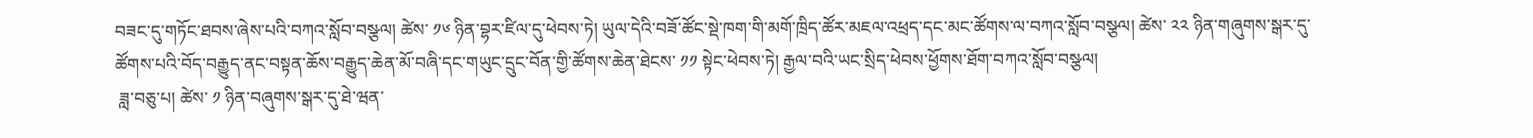བཟང་དུ་གཏོང་ཐབས་ཞེས་པའི་བཀའ་སློབ་བསྩལ། ཚེས་ ༡༦ ཉིན་བྷར་ཛིལ་དུ་ཕེབས་ཏེ། ཡུལ་དེའི་བཟོ་ཚོང་སྡེ་ཁག་གི་མགོ་ཁྲིད་ཚོར་མཇལ་འཕྲད་དང་མང་ཚོགས་ལ་བཀའ་སློབ་བསྩལ། ཚེས་ ༢༢ ཉིན་གཞུགས་སྒར་དུ་ཚོགས་པའི་བོད་བརྒྱུད་ནང་བསྟན་ཆོས་བརྒྱུད་ཆེན་མོ་བཞི་དང་གཡུང་དྲུང་བོན་གྱི་ཚོགས་ཆེན་ཐེངས་ ༡༡ སྟེང་ཕེབས་ཏེ། རྒྱལ་བའི་ཡང་སྲིད་ཕེབས་ཕྱོགས་ཐོག་བཀའ་སློབ་བསྩལ།
 ཟླ་བཅུ་པ། ཚེས་ ༡ ཉིན་བཞུགས་སྒར་དུ་ཐེ་ཝན་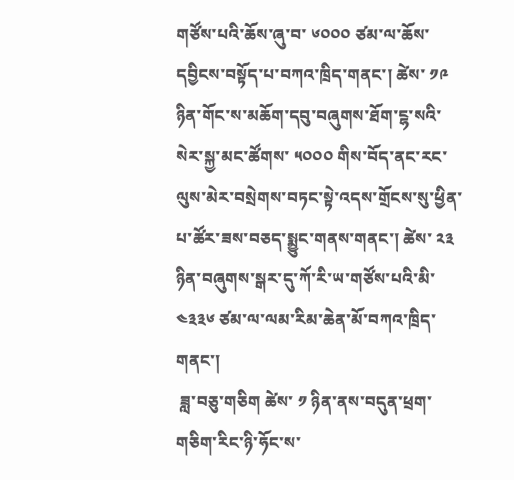གཙོས་པའི་ཆོས་ཞུ་བ་ ༦༠༠༠ ཙམ་ལ་ཆོས་དབྱིངས་བསྟོད་པ་བཀའ་ཁྲིད་གནང་། ཚེས་ ༡༩ ཉིན་གོང་ས་མཆོག་དབུ་བཞུགས་ཐོག་ངྷ་སའི་སེར་སྐྱ་མང་ཚོགས་ ༥༠༠༠ གིས་བོད་ནང་རང་ལུས་མེར་བསྲེགས་བཏང་སྟེ་འདས་གྲོངས་སུ་ཕྱིན་པ་ཚོར་ཟས་བཅད་སྨྱུང་གནས་གནང་། ཚེས་ ༢༣ ཉིན་བཞུགས་སྒར་དུ་ཀོ་རི་ཡ་གཙོས་པའི་མི་ ༤༣༣༦ ཙམ་ལ་ལམ་རིམ་ཆེན་མོ་བཀའ་ཁྲིད་གནང་།
 ཟླ་བཅུ་གཅིག ཚེས་ ༡ ཉིན་ནས་བདུན་ཕྲག་གཅིག་རིང་ཉི་ཧོང་ས་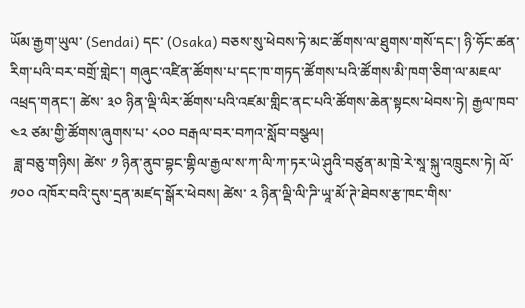ཡོམ་རྒྱག་ཡུལ་ (Sendai) དང་ (Osaka) བཅས་སུ་ཕེབས་ཏེ་མང་ཚོགས་ལ་ཐུགས་གསོ་དང་། ཉི་ཧོང་ཚན་རིག་པའི་བར་བགྲོ་གླེང་། གཞུང་འཛིན་ཚོགས་པ་དང་ཁ་གཏད་ཚོགས་པའི་ཚོགས་མི་ཁག་ཅིག་ལ་མཇལ་འཕྲད་གནང་། ཚེས་ ༣༠ ཉིན་ལྡི་ལིར་ཚོགས་པའི་འཛམ་གླིང་ནང་པའི་ཚོགས་ཆེན་སྟངས་ཕེབས་ཏེ། རྒྱལ་ཁབ་ ༤༢ ཙམ་གྱི་ཚོགས་ཞུགས་པ་ ༨༠༠ བརྒལ་བར་བཀའ་སློབ་བསྩལ།
 ཟླ་བཅུ་གཉིས། ཚེས་ ༡ ཉིན་ནུབ་བྷང་གྷིལ་རྒྱལ་ས་ཀ་ལི་ཀ་ཏར་ཡེ་ཤུའི་བཙུན་མ་ཁྲེ་རེ་སཱ་སྐུ་འཁྲུངས་ཏེ། ལོ་ ༡༠༠ འཁོར་བའི་དུས་དྲན་མཛད་སྒོར་ཕེབས། ཚེས་ ༢ ཉིན་ལྡི་ལི་ཌི་ཡཱ་མོ་ཊེ་ཐེབས་རྩ་ཁང་གིས་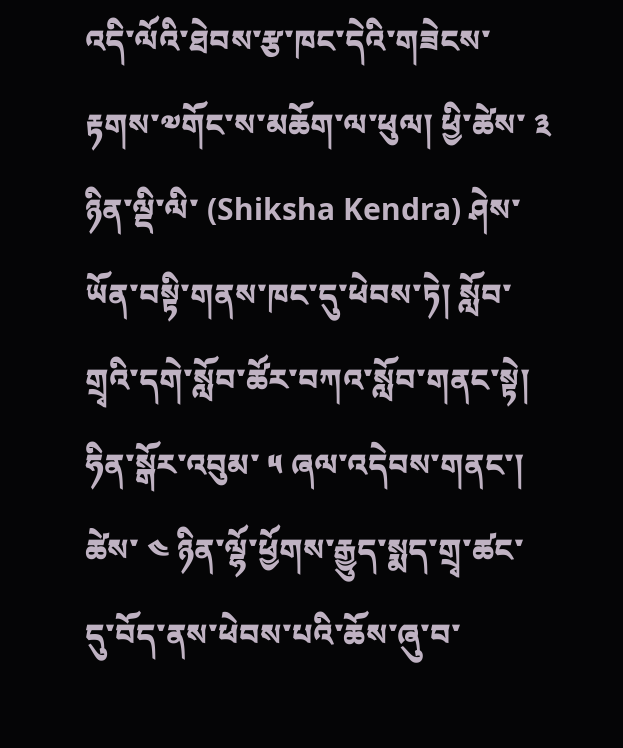འདི་ལོའི་ཐེབས་རྩ་ཁང་དེའི་གཟེངས་རྟགས་༧གོང་ས་མཆོག་ལ་ཕུལ། ཕྱི་ཚེས་ ༣ ཉིན་ལྡི་ལི་ (Shiksha Kendra) ཤེས་ཡོན་བསྟི་གནས་ཁང་དུ་ཕེབས་ཏེ། སློབ་གྲྭའི་དགེ་སློབ་ཚོར་བཀའ་སློབ་གནང་སྟེ། ཧིན་སྒོར་འབུམ་ ༥ ཞལ་འདེབས་གནང་། ཚེས་ ༤ ཉིན་ལྷོ་ཕྱོགས་རྒྱུད་སྨད་གྲྭ་ཚང་དུ་བོད་ནས་ཕེབས་པའི་ཆོས་ཞུ་བ་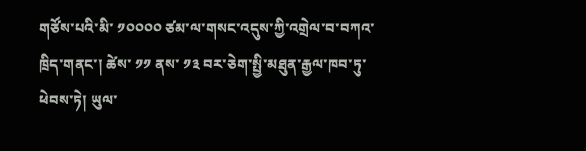གཙོས་པའི་མི་ ༡༠༠༠༠ ཙམ་ལ་གསང་འདུས་ཀྱི་འགྲེལ་བ་བཀའ་ཁྲིད་གནང་། ཚེས་ ༡༡ ནས་ ༡༣ བར་ཅེག་སྤྱི་མཐུན་རྒྱལ་ཁབ་ཏུ་ཕེབས་ཏེ། ཡུལ་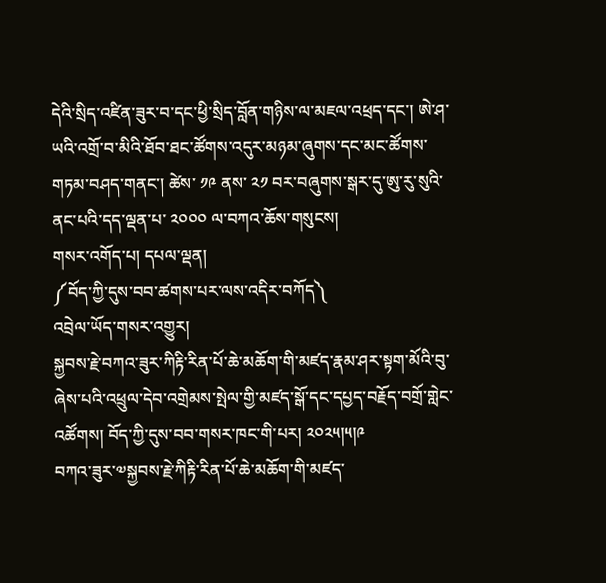དེའི་སྲིད་འཛིན་ཟུར་བ་དང་ཕྱི་སྲིད་བློན་གཉིས་ལ་མཇལ་འཕྲད་དང་། ཨེ་ཤ་ཡའི་འགྲོ་བ་མིའི་ཐོབ་ཐང་ཚོགས་འདུར་མཉམ་ཞུགས་དང་མང་ཚོགས་གཏམ་བཤད་གནང་། ཚེས་ ༡༩ ནས་ ༢༡ བར་བཞུགས་སྒར་དུ་ཨུ་རུ་སུའི་ནང་པའི་དད་ལྡན་པ་ ༢༠༠༠ ལ་བཀའ་ཆོས་གསུངས།
གསར་འགོད་པ། དཔལ་ལྡན།
༼བོད་ཀྱི་དུས་བབ་ཚགས་པར་ལས་འདིར་བཀོད༽
འབྲེལ་ཡོད་གསར་འགྱུར།
སྐྱབས་རྗེ་བཀའ་ཟུར་ཀིརྟི་རིན་པོ་ཆེ་མཆོག་གི་མཛད་རྣམ་ཤར་སྟག་མོའི་བུ་ཞེས་པའི་འཕྲུལ་དེབ་འགྲེམས་སྤེལ་གྱི་མཛད་སྒོ་དང་དཔྱད་བརྗོད་བགྲོ་གླེང་འཚོགས། བོད་ཀྱི་དུས་བབ་གསར་ཁང་གི་པར། ༢༠༢༥།༥།༩
བཀའ་ཟུར་༧སྐྱབས་རྗེ་ཀིརྟི་རིན་པོ་ཆེ་མཆོག་གི་མཛད་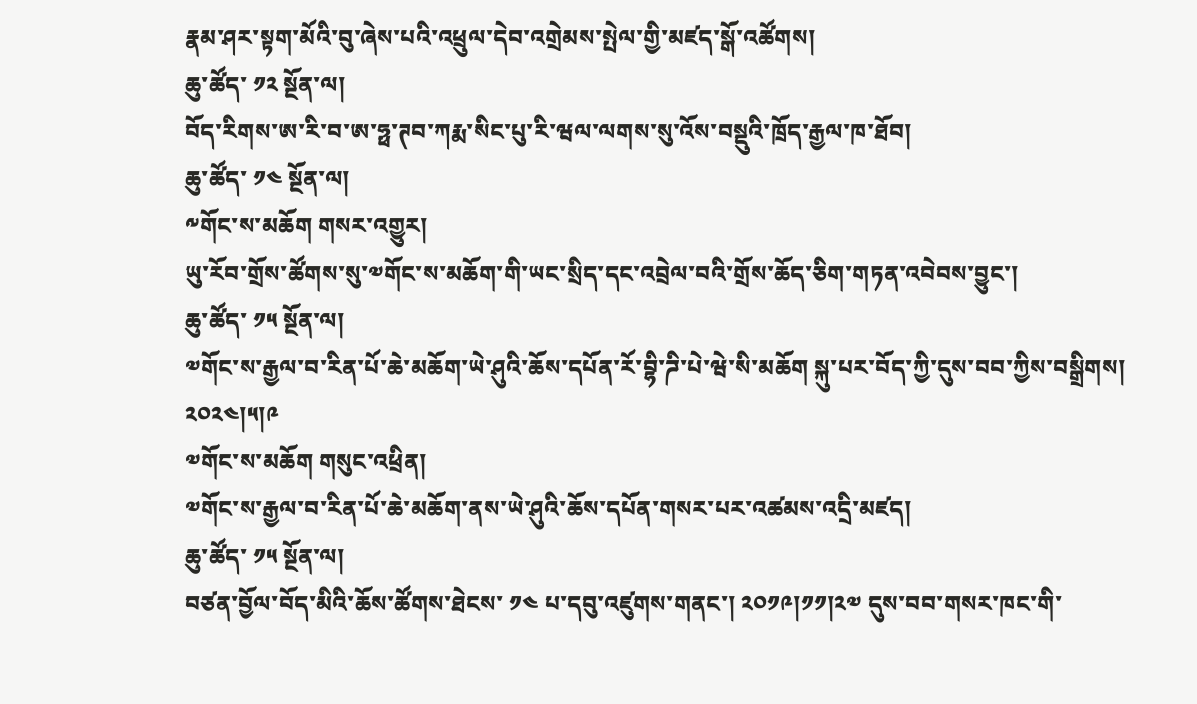རྣམ་ཤར་སྟག་མོའི་བུ་ཞེས་པའི་འཕྲུལ་དེབ་འགྲེམས་སྤེལ་གྱི་མཛད་སྒོ་འཚོགས།
ཆུ་ཚོད་ ༡༢ སྔོན་ལ།
བོད་རིགས་ཨ་རི་བ་ཨ་ཧྥ་ཊབ་ཀརྨ་སིང་པུ་རི་ཝལ་ལགས་སུ་འོས་བསྡུའི་ཁྲོད་རྒྱལ་ཁ་ཐོབ།
ཆུ་ཚོད་ ༡༤ སྔོན་ལ།
༸གོང་ས་མཆོག གསར་འགྱུར།
ཡུ་རོབ་གྲོས་ཚོགས་སུ་༧གོང་ས་མཆོག་གི་ཡང་སྲིད་དང་འབྲེལ་བའི་གྲོས་ཆོད་ཅིག་གཏན་འབེབས་བྱུང་།
ཆུ་ཚོད་ ༡༥ སྔོན་ལ།
༧གོང་ས་རྒྱལ་བ་རིན་པོ་ཆེ་མཆོག་ཡེ་ཤུའི་ཆོས་དཔོན་རོ་བྷི་ཌི་པེ་ཝེ་སི་མཆོག སྐུ་པར་བོད་ཀྱི་དུས་བབ་ཀྱིས་བསྒྲིགས། ༢༠༢༤།༥།༩
༧གོང་ས་མཆོག གསུང་འཕྲིན།
༧གོང་ས་རྒྱལ་བ་རིན་པོ་ཆེ་མཆོག་ནས་ཡེ་ཤུའི་ཆོས་དཔོན་གསར་པར་འཚམས་འདྲི་མཛད།
ཆུ་ཚོད་ ༡༥ སྔོན་ལ།
བཙན་བྱོལ་བོད་མིའི་ཆོས་ཚོགས་ཐེངས་ ༡༤ པ་དབུ་འཛུགས་གནང་། ༢༠༡༩།༡༡།༢༧ དུས་བབ་གསར་ཁང་གི་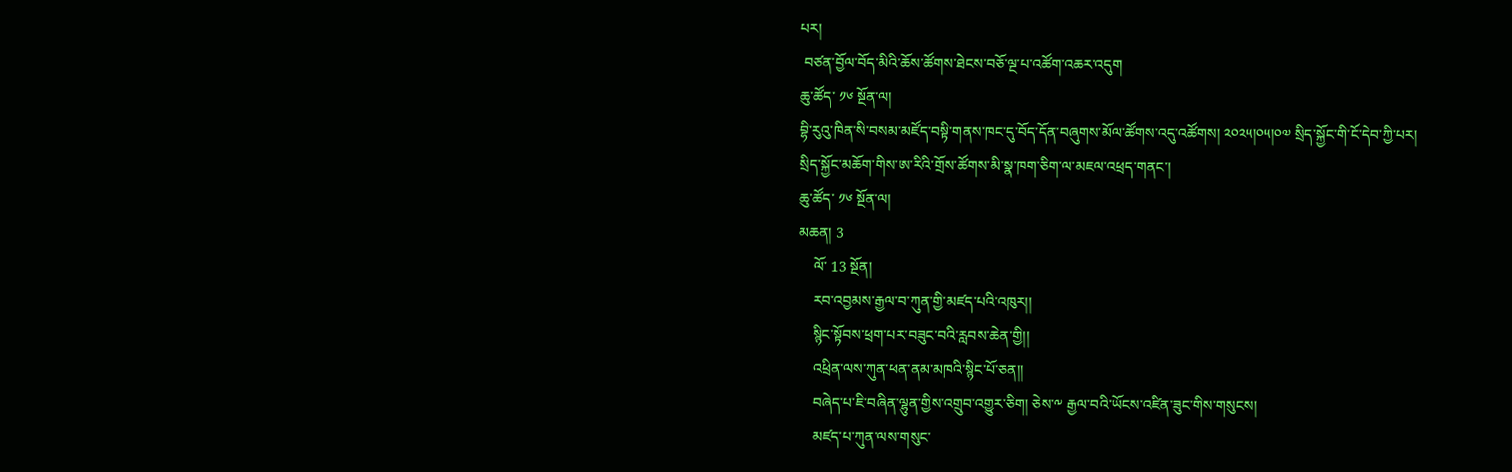པར།
 བཙན་བྱོལ་བོད་མིའི་ཆོས་ཚོགས་ཐེངས་བཅོ་ལྔ་པ་འཚོག་འཆར་འདུག
ཆུ་ཚོད་ ༡༦ སྔོན་ལ།
བྷི་རུའུ་ཁིན་སི་བསམ་མཛོད་བསྟི་གནས་ཁང་དུ་བོད་དོན་བཞུགས་མོལ་ཚོགས་འདུ་འཚོགས། ༢༠༢༥།༠༥།༠༧ སྲིད་སྐྱོང་གི་ངོ་དེབ་ཀྱི་པར།
སྲིད་སྐྱོང་མཆོག་གིས་ཨ་རིའི་གྲོས་ཚོགས་མི་སྣ་ཁག་ཅིག་ལ་མཇལ་འཕྲད་གནང་།
ཆུ་ཚོད་ ༡༦ སྔོན་ལ།
མཆན། 3
    ལོ་ 13 སྔོན།
    རབ་འབྱམས་རྒྱལ་བ་ཀུན་གྱི་མཛད་པའི་འཁུར།།
    སྙིང་སྟོབས་ཕྲག་པར་བཟུང་བའི་རླབས་ཆེན་གྱི།།
    འཕྲིན་ལས་ཀུན་ཕན་ནམ་མཁའི་སྙིང་པོ་ཅན།།
    བཞེད་པ་ཇི་བཞིན་ལྷུན་གྱིས་འགྲུབ་འགྱུར་ཅིག། ཅེས་༸ རྒྱལ་བའི་ཡོངས་འཛིན་ཟུང་གིས་གསུངས།
    མཛད་པ་ཀུན་ལས་གསུང་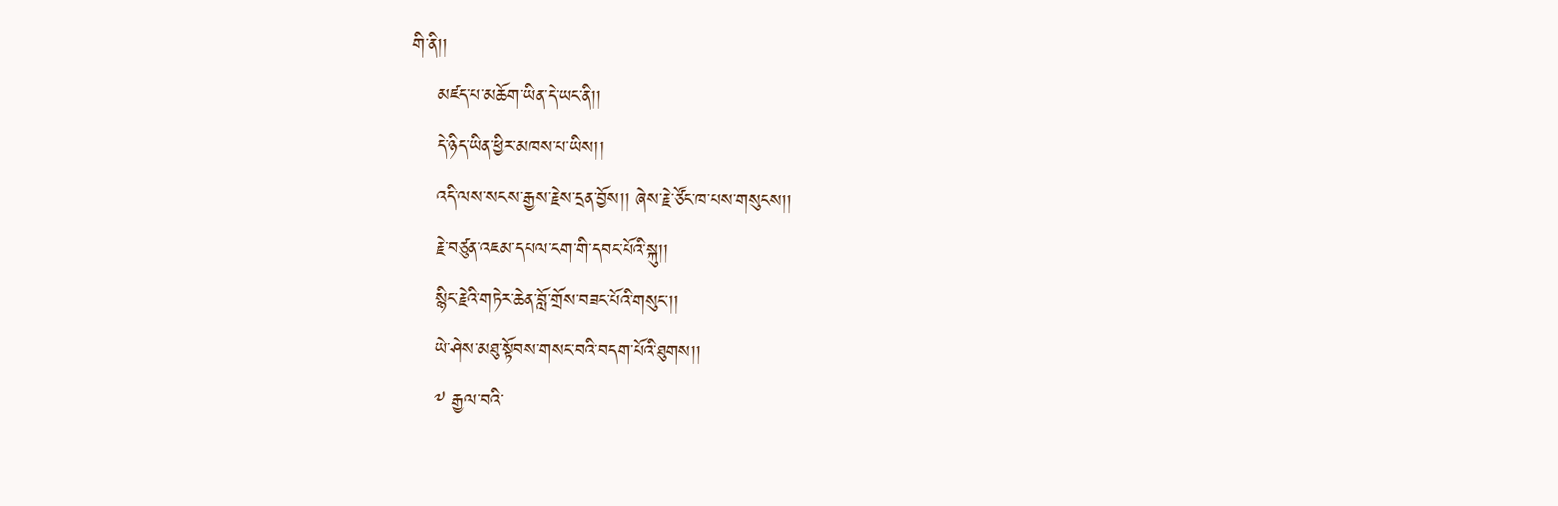གི་ནི།།
    མཛད་པ་མཆོག་ཡིན་དེ་ཡང་ནི།།
    དེ་ཉིད་ཡིན་ཕྱིར་མཁས་པ་ཡིས།།
    འདི་ལས་སངས་རྒྱས་རྗེས་དྲན་བྱོས།། ཞེས་རྗེ་ཙོང་ཁ་པས་གསུངས།།
    རྗེ་བཙུན་འཇམ་དཔལ་ངག་གི་དབང་པོའི་སྐུ།།
    སྙིང་རྗེའི་གཏེར་ཆེན་བློ་གྲོས་བཟང་པོའི་གསུང་།།
    ཡེ་ཤེས་མཐུ་སྟོབས་གསང་བའི་བདག་པོའི་ཐུགས།།
    ༸ རྒྱལ་བའི་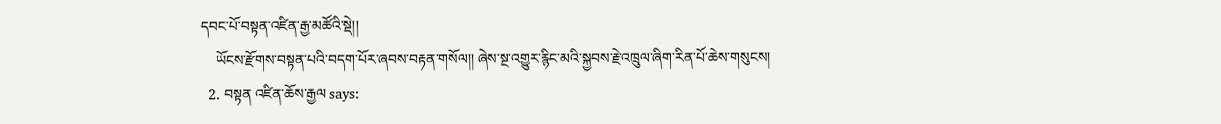དབང་པོ་བསྟན་འཛིན་རྒྱ་མཚོའི་སྡེ།།
    ཡོངས་རྫོགས་བསྟན་པའི་བདག་པོར་ཞབས་བརྟན་གསོལ།། ཞེས་སྔ་འགྱུར་རྙིང་མའི་སྐྱབས་རྗེ་འཁྲུལ་ཞིག་རིན་པོ་ཆེས་གསུངས།
  2. བསྟན འཛིན་ཆོས་རྒྱལ says: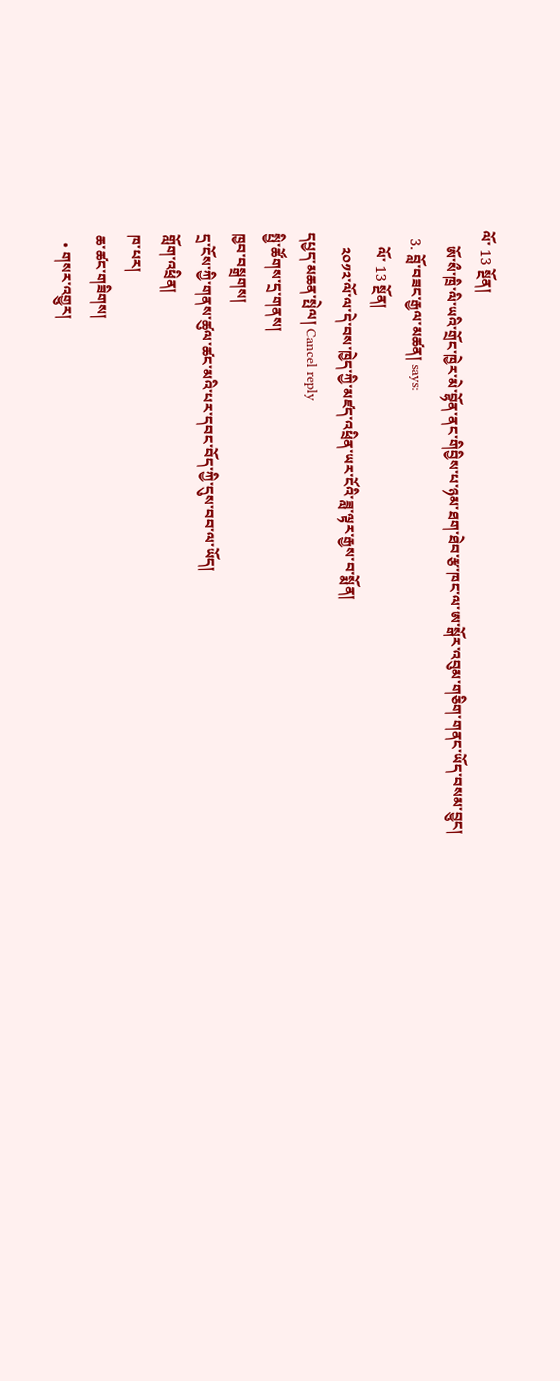ལོ་ 13 སྔོན།
    ཨོ་སྀ་ཁྲི་ལི་ཡའི་གྲོང་ཁྱེར་མེ་བྷོན་ནང་གིབྱིས་པ་ཉམ་ཐག་ཐེབ་རྩ་ཁང་ལ་ཨ་སྒོར་འབུམ་གཅིག་གནང་ཡོད་བསམ་བྱུང།
  3. བློ་བཟང་རྒྱལ་མཚན། says:
    ལོ་ 13 སྔོན།
    ༢༠༡༢་ལོ་ལ་དེ་བས་ཁྱེད་ཀྱི་མཛད་འཕྲིན་ཡར་ངོའི་ཟླ་ལྟར་རྒྱས་བ་སྨོན།
དཔྱད་མཆན་སྤེལ། Cancel reply
སྤྱི་ཚོགས་དྲ་གནས།
ཁྱབ་བསྒྲགས།
དྲ་ངོས་ཀྱི་གནས་ཚུལ་ཚང་མའི་པར་དབང་བོད་ཀྱི་དུས་བབ་ལ་ཡོད།
གློག་འཕྲིན།
ཁ་པར།
ཆ་ཚང་གཟིགས།
  • གསར་འགྱུར།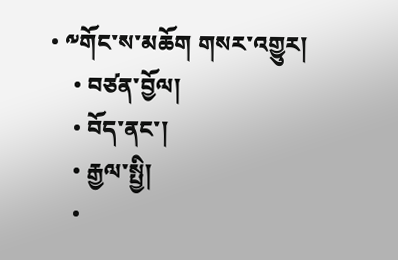• ༸གོང་ས་མཆོག གསར་འགྱུར།
    • བཙན་བྱོལ།
    • བོད་ནང་།
    • རྒྱལ་སྤྱི།
    •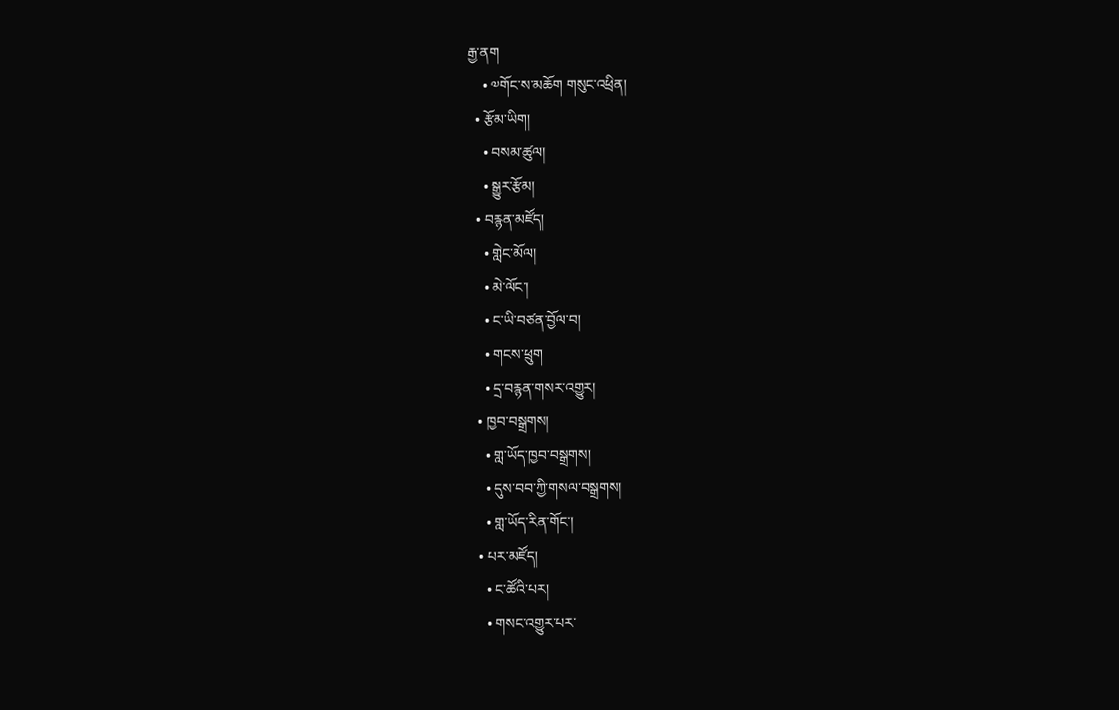རྒྱ་ནག
    • ༧གོང་ས་མཆོག གསུང་འཕྲིན།
  • རྩོམ་ཡིག།
    • བསམ་ཚུལ།
    • སྒྱུར་རྩོམ།
  • བརྙན་མཛོད།
    • གླེང་མོལ།
    • མེ་ལོང་།
    • ང་ཡི་བཙན་བྱོལ་བ།
    • གངས་ཕྲུག
    • དྲ་བརྙན་གསར་འགྱུར།
  • ཁྱབ་བསྒྲགས།
    • གླ་ཡོད་ཁྱབ་བསྒྲགས།
    • དུས་བབ་ཀྱི་གསལ་བསྒྲགས།
    • གླ་ཡོད་རིན་གོང་།
  • པར་མཛོད།
    • ང་ཚོའི་པར།
    • གསང་འགྱུར་པར་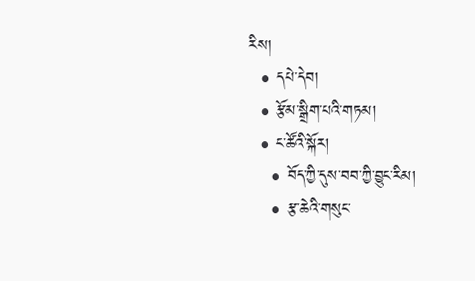རིས།
  • དཔེ་དེབ།
  • རྩོམ་སྒྲིག་པའི་གཏམ།
  • ང་ཚོའི་སྐོར།
    • བོད་ཀྱི་དུས་བབ་ཀྱི་བྱུང་རིམ།
    • རྩ་ཆེའི་གསུང་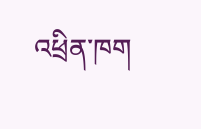འཕྲིན་ཁག